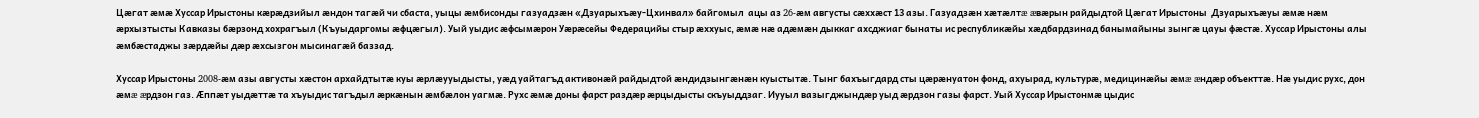Цæгат æмæ Хуссар Ирыстоны кæрæдзийыл æндон тагæй чи сбаста, уыцы æмбисонды газуадзæн «Дзуарыхъæу-Цхинвал» байгомыл  ацы аз 26-æм августы сæххæст 13 азы. Газуадзæн хæтæлтæ æвæрын райдыдтой Цæгат Ирыстоны  Дзуарыхъæуы æмæ нæм æрхызтысты Кавказы бæрзонд хохрагъыл (Къуыдаргомы æфцæгыл). Уый уыдис æфсымæрон Уæрæсейы Федерацийы стыр æххуыс, æмæ нæ адæмæн дыккаг ахсджиаг бынаты ис республикæйы хæдбардзинад банымайыны зынгæ цауы фæстæ. Хуссар Ирыстоны алы æмбæстаджы зæрдæйы дæр æхсызгон мысинагæй баззад.

Хуссар Ирыстоны 2008-æм азы августы хæстон архайдтытæ куы æрлæууыдысты, уæд уайтагъд активонæй райдыдтой æндидзынгæнæн куыстытæ. Тынг бахъыгдард сты цæрæнуатон фонд, ахуырад, культурæ, медицинæйы æмæ æндæр объекттæ. Нæ уыдис рухс, дон æмæ æрдзон газ. Æппæт уыдæттæ та хъуыдис тагъдыл æркæнын æмбæлон уагмæ. Рухс æмæ доны фарст раздæр æрцыдысты скъуыддзаг. Иууыл вазыгджындæр уыд æрдзон газы фарст. Уый Хуссар Ирыстонмæ цыдис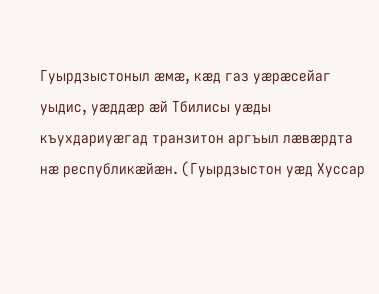Гуырдзыстоныл æмæ, кæд газ уæрæсейаг уыдис, уæддæр æй Тбилисы уæды къухдариуæгад транзитон аргъыл лæвæрдта нæ республикæйæн. (Гуырдзыстон уæд Хуссар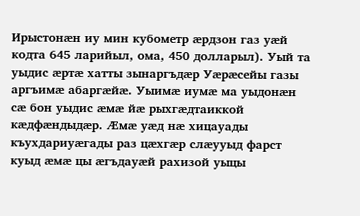Ирыстонæн иу мин кубометр æрдзон газ уæй кодта 645 ларийыл, ома, 450 долларыл). Уый та уыдис æртæ хатты зынаргъдæр Уæрæсейы газы аргъимæ абаргæйæ. Уыимæ иумæ ма уыдонæн сæ бон уыдис æмæ йæ рыхгæдтаиккой кæдфæндыдæр. Æмæ уæд нæ хицауады къухдариуæгады раз цæхгæр слæууыд фарст куыд æмæ цы æгъдауæй рахизой уыцы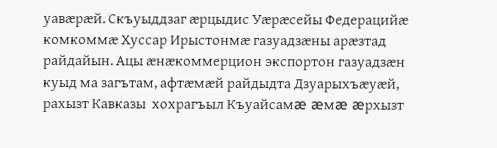уавæрæй. Скъуыддзаг æрцыдис Уæрæсейы Федерацийæ комкоммæ Хуссар Ирыстонмæ газуадзæны арæзтад райдайын. Ацы æнæкоммерцион экспортон газуадзæн куыд ма загътам, афтæмæй райдыдта Дзуарыхъæуæй, рахызт Кавказы  хохрагъыл Къуайсамæ æмæ æрхызт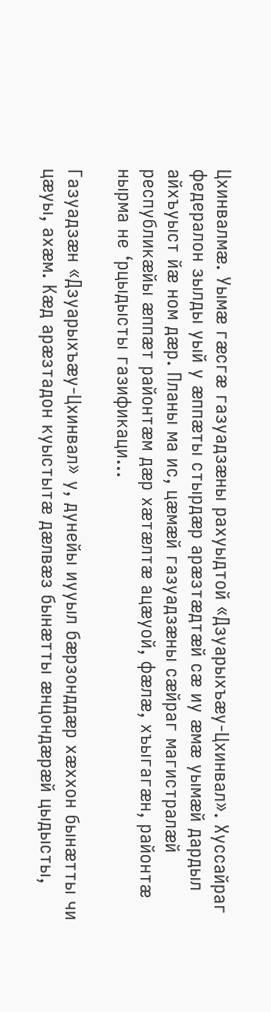Цхинвалмæ. Уымæ гæсгæ газуадзæны рахуыдтой «Дзуарыхъæу-Цхинвал». Хуссайраг федералон зылды уый у æппæты стырдæр арæзтæдтæй сæ иу æмæ уымæй дардыл айхъуыст йæ ном дæр. Планы ма ис, цæмæй газуадзæны сæйраг магистралæй республикæйы æппæт районтæм дæр хæтæлтæ ацæуой, фæлæ, хъыгагæн, районтæ нырма не ‘рцыдысты газификаци…

Газуадзæн «Дзуарыхъæу-Цхинвал» у, дунейы иууыл бæрзонддæр хæххон бынæтты чи цæуы, ахæм. Кæд арæзтадон куыстытæ дæлвæз бынæтты æнцондæрæй цыдысты,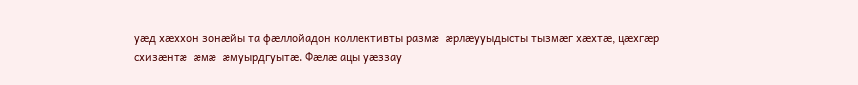уæд хæххон зонæйы та фæллойадон коллективты размæ æрлæууыдысты тызмæг хæхтæ, цæхгæр схизæнтæ æмæ æмуырдгуытæ. Фæлæ ацы уæззау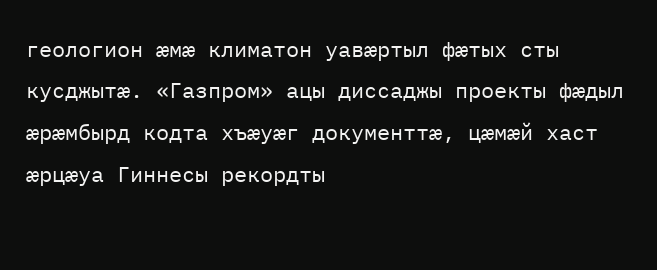геологион æмæ климатон уавæртыл фæтых сты кусджытæ. «Газпром» ацы диссаджы проекты фæдыл æрæмбырд кодта хъæуæг документтæ, цæмæй хаст æрцæуа Гиннесы рекордты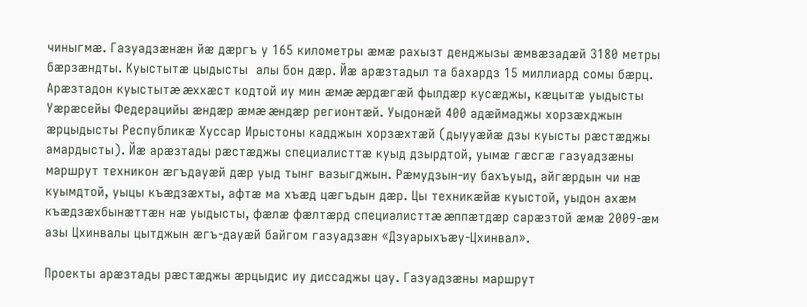чиныгмæ. Газуадзæнæн йæ дæргъ у 165 километры æмæ рахызт денджызы æмвæзадæй 3180 метры бæрзæндты. Куыстытæ цыдысты  алы бон дæр. Йæ арæзтадыл та бахардз 15 миллиард сомы бæрц. Арæзтадон куыстытæ æххæст кодтой иу мин æмæ æрдæгæй фылдæр кусæджы, кæцытæ уыдысты Уæрæсейы Федерацийы æндæр æмæ æндæр регионтæй. Уыдонæй 400 адæймаджы хорзæхджын æрцыдысты Республикæ Хуссар Ирыстоны кадджын хорзæхтæй (дыууæйæ дзы куысты рæстæджы амардысты). Йæ арæзтады рæстæджы специалисттæ куыд дзырдтой, уымæ гæсгæ газуадзæны маршрут техникон æгъдауæй дæр уыд тынг вазыгджын. Рæмудзын-иу бахъуыд, айгæрдын чи нæ куымдтой, уыцы къæдзæхты, афтæ ма хъæд цæгъдын дæр. Цы техникæйæ куыстой, уыдон ахæм къæдзæхбынæттæн нæ уыдысты, фæлæ фæлтæрд специалисттæ æппæтдæр сарæзтой æмæ 2009-æм азы Цхинвалы цытджын æгъ-дауæй байгом газуадзæн «Дзуарыхъæу-Цхинвал».

Проекты арæзтады рæстæджы æрцыдис иу диссаджы цау. Газуадзæны маршрут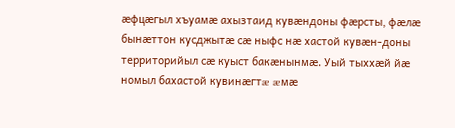æфцæгыл хъуамæ ахызтаид кувæндоны фæрсты, фæлæ бынæттон кусджытæ сæ ныфс нæ хастой кувæн-доны территорийыл сæ куыст бакæнынмæ. Уый тыххæй йæ номыл бахастой кувинæгтæ æмæ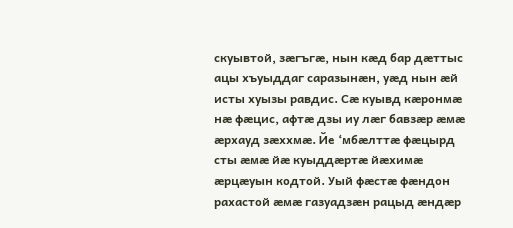скуывтой, зæгъгæ, нын кæд бар дæттыс ацы хъуыддаг саразынæн, уæд нын æй исты хуызы равдис. Сæ куывд кæронмæ нæ фæцис, афтæ дзы иу лæг бавзæр æмæ æрхауд зæххмæ. Йе ‘мбæлттæ фæцырд сты æмæ йæ куыддæртæ йæхимæ æрцæуын кодтой. Уый фæстæ фæндон рахастой æмæ газуадзæн рацыд æндæр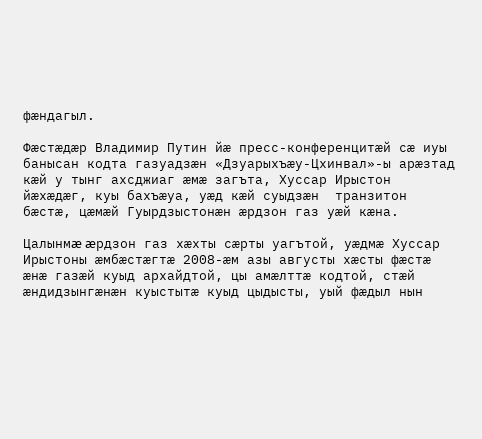фæндагыл.

Фæстæдæр Владимир Путин йæ пресс-конференцитæй сæ иуы банысан кодта газуадзæн «Дзуарыхъæу-Цхинвал»-ы арæзтад кæй у тынг ахсджиаг æмæ загъта, Хуссар Ирыстон йæхæдæг, куы бахъæуа, уæд кæй суыдзæн  транзитон бæстæ, цæмæй Гуырдзыстонæн æрдзон газ уæй кæна.

Цалынмæ æрдзон газ хæхты сæрты уагътой, уæдмæ Хуссар Ирыстоны æмбæстæгтæ 2008-æм азы августы хæсты фæстæ æнæ газæй куыд архайдтой, цы амæлттæ кодтой, стæй æндидзынгæнæн куыстытæ куыд цыдысты, уый фæдыл нын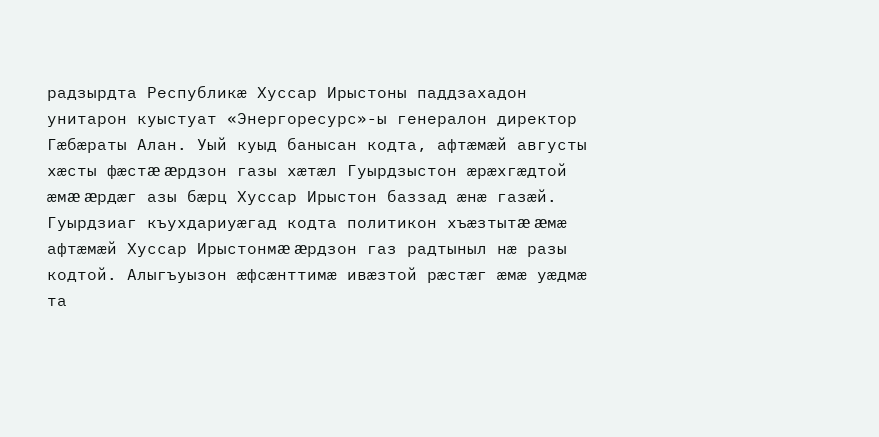радзырдта Республикæ Хуссар Ирыстоны паддзахадон унитарон куыстуат «Энергоресурс»-ы генералон директор Гæбæраты Алан. Уый куыд банысан кодта, афтæмæй августы хæсты фæстæ æрдзон газы хæтæл Гуырдзыстон æрæхгæдтой æмæ æрдæг азы бæрц Хуссар Ирыстон баззад æнæ газæй. Гуырдзиаг къухдариуæгад кодта политикон хъæзтытæ æмæ афтæмæй Хуссар Ирыстонмæ æрдзон газ радтыныл нæ разы кодтой. Алыгъуызон æфсæнттимæ ивæзтой рæстæг æмæ уæдмæ та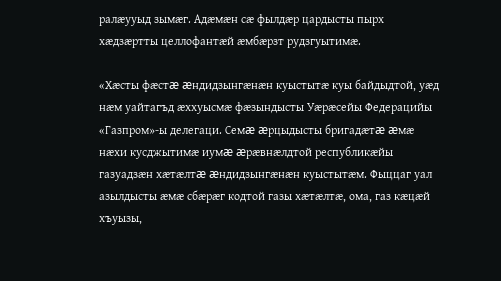ралæууыд зымæг. Адæмæн сæ фылдæр цардысты пырх хæдзæртты целлофантæй æмбæрзт рудзгуытимæ.

«Хæсты фæстæ æндидзынгæнæн куыстытæ куы байдыдтой, уæд нæм уайтагъд æххуысмæ фæзындысты Уæрæсейы Федерацийы «Газпром»-ы делегаци. Семæ æрцыдысты бригадæтæ æмæ нæхи кусджытимæ иумæ æрæвнæлдтой республикæйы газуадзæн хæтæлтæ æндидзынгæнæн куыстытæм. Фыццаг уал азылдысты æмæ сбæрæг кодтой газы хæтæлтæ, ома, газ кæцæй хъуызы,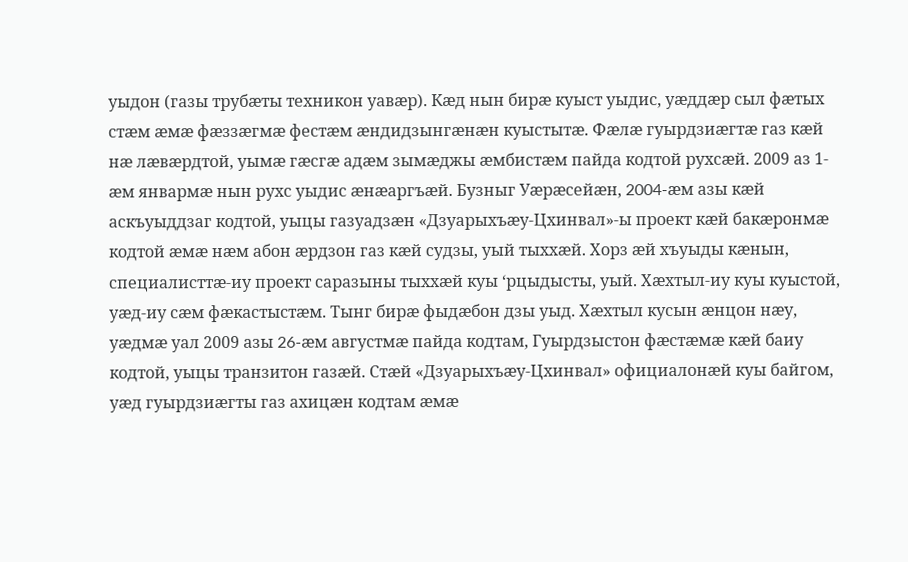уыдон (газы трубæты техникон уавæр). Кæд нын бирæ куыст уыдис, уæддæр сыл фæтых стæм æмæ фæззæгмæ фестæм æндидзынгæнæн куыстытæ. Фæлæ гуырдзиæгтæ газ кæй нæ лæвæрдтой, уымæ гæсгæ адæм зымæджы æмбистæм пайда кодтой рухсæй. 2009 аз 1-æм январмæ нын рухс уыдис æнæаргъæй. Бузныг Уæрæсейæн, 2004-æм азы кæй аскъуыддзаг кодтой, уыцы газуадзæн «Дзуарыхъæу-Цхинвал»-ы проект кæй бакæронмæ кодтой æмæ нæм абон æрдзон газ кæй судзы, уый тыххæй. Хорз æй хъуыды кæнын, специалисттæ-иу проект саразыны тыххæй куы ‘рцыдысты, уый. Хæхтыл-иу куы куыстой, уæд-иу сæм фæкастыстæм. Тынг бирæ фыдæбон дзы уыд. Хæхтыл кусын æнцон нæу, уæдмæ уал 2009 азы 26-æм августмæ пайда кодтам, Гуырдзыстон фæстæмæ кæй баиу кодтой, уыцы транзитон газæй. Стæй «Дзуарыхъæу-Цхинвал» официалонæй куы байгом, уæд гуырдзиæгты газ ахицæн кодтам æмæ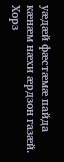уæдæй фæстæмæ пайда кæнæм нæхи æрдзон газæй. Хорз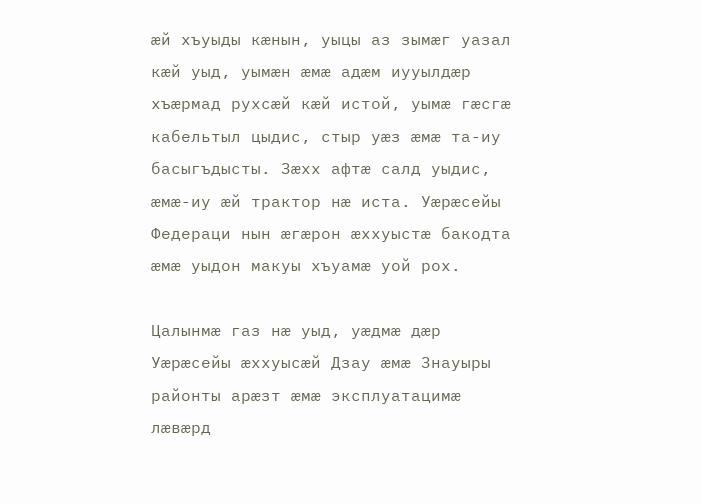æй хъуыды кæнын, уыцы аз зымæг уазал кæй уыд, уымæн æмæ адæм иууылдæр хъæрмад рухсæй кæй истой, уымæ гæсгæ кабельтыл цыдис, стыр уæз æмæ та-иу басыгъдысты. Зæхх афтæ салд уыдис, æмæ-иу æй трактор нæ иста. Уæрæсейы Федераци нын æгæрон æххуыстæ бакодта æмæ уыдон макуы хъуамæ уой рох.

Цалынмæ газ нæ уыд, уæдмæ дæр Уæрæсейы æххуысæй Дзау æмæ Знауыры районты арæзт æмæ эксплуатацимæ лæвæрд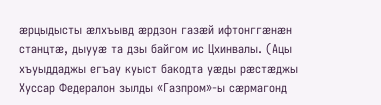æрцыдысты æлхъывд æрдзон газæй ифтонггæнæн станцтæ, дыууæ та дзы байгом ис Цхинвалы. (Ацы хъуыддаджы егъау куыст бакодта уæды рæстæджы Хуссар Федералон зылды «Газпром»-ы сæрмагонд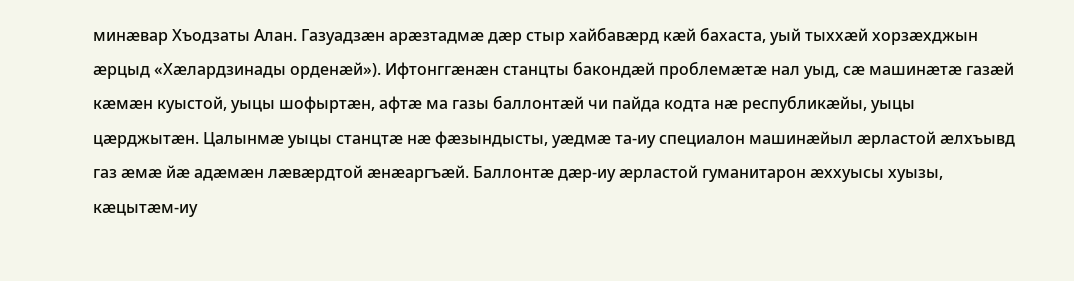минæвар Хъодзаты Алан. Газуадзæн арæзтадмæ дæр стыр хайбавæрд кæй бахаста, уый тыххæй хорзæхджын æрцыд «Хæлардзинады орденæй»). Ифтонггæнæн станцты бакондæй проблемæтæ нал уыд, сæ машинæтæ газæй кæмæн куыстой, уыцы шофыртæн, афтæ ма газы баллонтæй чи пайда кодта нæ республикæйы, уыцы цæрджытæн. Цалынмæ уыцы станцтæ нæ фæзындысты, уæдмæ та-иу специалон машинæйыл æрластой æлхъывд газ æмæ йæ адæмæн лæвæрдтой æнæаргъæй. Баллонтæ дæр-иу æрластой гуманитарон æххуысы хуызы, кæцытæм-иу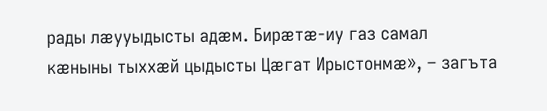рады лæууыдысты адæм. Бирæтæ-иу газ самал кæныны тыххæй цыдысты Цæгат Ирыстонмæ», – загъта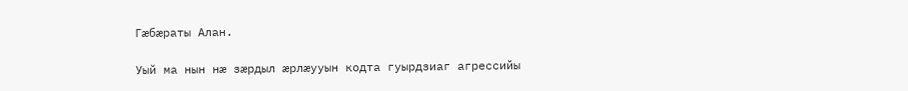Гæбæраты Алан.

Уый ма нын нæ зæрдыл æрлæууын кодта гуырдзиаг агрессийы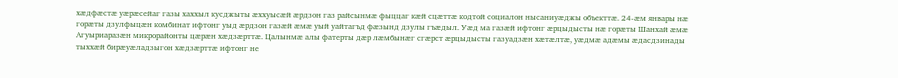хæдфæстæ уæрæсейаг газы хаххыл кусджыты æххуысæй æрдзон газ райсынмæ фыццаг кæй сцæттæ кодтой социалон нысаниуæджы объекттæ. 24-æм январы нæ горæты дзулфыцæн комбинат ифтонг уыд æрдзон газæй æмæ уый уайтагъд фæзынд дзулы гъæдыл. Уæд ма газæй ифтонг æрцыдысты нæ горæты Шанхай æмæ Агуыриаразæн микрорайонты цæрæн хæдзæрттæ. Цалынмæ алы фатерты дæр лæмбынæг сгæрст æрцыдысты газуадзæн хæтæлтæ, уæдмæ адæмы æдасдзинады тыххæй бирæуæладзыгон хæдзæрттæ ифтонг не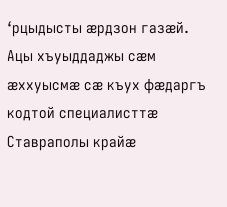‘рцыдысты æрдзон газæй. Ацы хъуыддаджы сæм æххуысмæ сæ къух фæдаргъ кодтой специалисттæ Ставраполы крайæ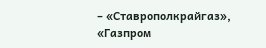– «Ставрополкрайгаз», «Газпром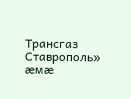Трансгаз Ставрополь» æмæ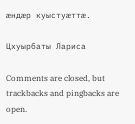æндæр куыстуæттæ.

Цхуырбаты Лариса

Comments are closed, but trackbacks and pingbacks are open.